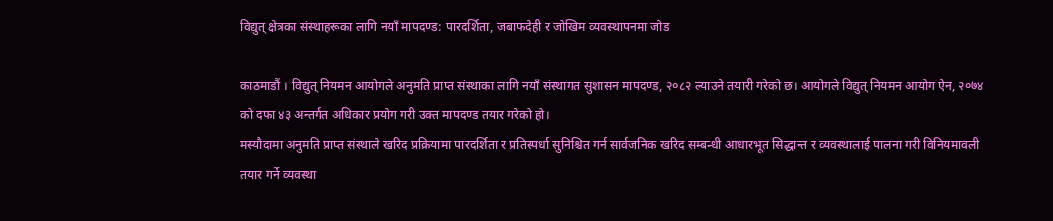विद्युत् क्षेत्रका संस्थाहरूका लागि नयाँ मापदण्ड: पारदर्शिता, जबाफदेही र जोखिम व्यवस्थापनमा जोड

काठमाडौं । विद्युत् नियमन आयोगले अनुमति प्राप्त संस्थाका लागि नयाँ संस्थागत सुशासन मापदण्ड, २०८२ ल्याउने तयारी गरेको छ। आयोगले विद्युत् नियमन आयोग ऐन, २०७४ को दफा ४३ अन्तर्गत अधिकार प्रयोग गरी उक्त मापदण्ड तयार गरेको हो।
मस्यौदामा अनुमति प्राप्त संस्थाले खरिद प्रक्रियामा पारदर्शिता र प्रतिस्पर्धा सुनिश्चित गर्न सार्वजनिक खरिद सम्बन्धी आधारभूत सिद्धान्त र व्यवस्थालाई पालना गरी विनियमावली तयार गर्ने व्यवस्था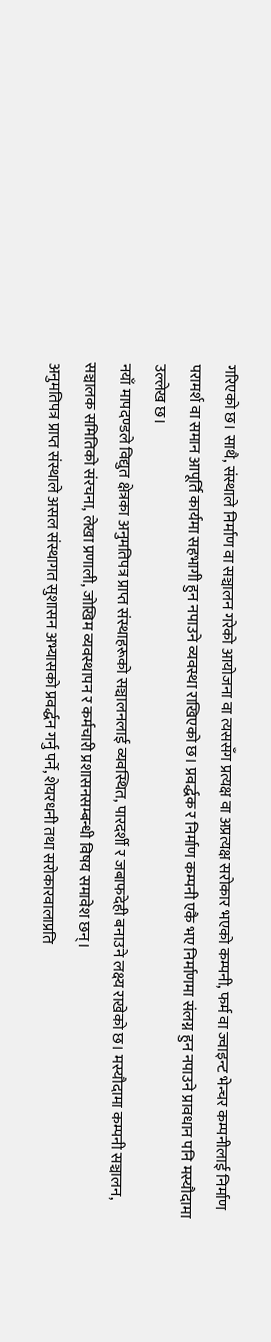गरिएको छ। साथै, संस्थाले निर्माण वा सञ्चालन गरेको आयोजना वा त्यससँग प्रत्यक्ष वा अप्रत्यक्ष सरोकार भएको कम्पनी, फर्म वा ज्वाइन्ट भेन्चर कम्पनीलाई निर्माण परामर्श वा समान आपूर्ति कार्यमा सहभागी हुन नपाउने व्यवस्था राखिएको छ। प्रवर्द्धक र निर्माण कम्पनी एकै भए निर्माणमा संलग्न हुन नपाउने प्रावधान पनि मस्यौदामा उल्लेख छ।
नयाँ मापदण्डले विद्युत क्षेत्रका अनुमतिपत्र प्राप्त संस्थाहरूको सञ्चालनलाई व्यवस्थित, पारदर्शी र जबाफदेही बनाउने लक्ष्य राखेको छ। मस्यौदामा कम्पनी सञ्चालन, सञ्चालक समितिको संरचना, लेखा प्रणाली, जोखिम व्यवस्थापन र कर्मचारी प्रशासनसम्बन्धी विषय समावेश छन्।
अनुमतिपत्र प्राप्त संस्थाले असल संस्थागत सुशासन अभ्यासको प्रवर्द्धन गर्नु पर्ने, शेयरधनी तथा सरोकारवालाप्रति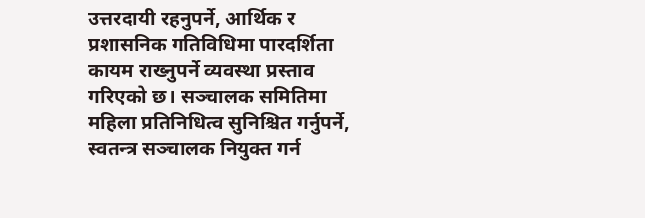उत्तरदायी रहनुपर्ने, आर्थिक र प्रशासनिक गतिविधिमा पारदर्शिता कायम राख्नुपर्ने व्यवस्था प्रस्ताव गरिएको छ। सञ्चालक समितिमा महिला प्रतिनिधित्व सुनिश्चित गर्नुपर्ने, स्वतन्त्र सञ्चालक नियुक्त गर्न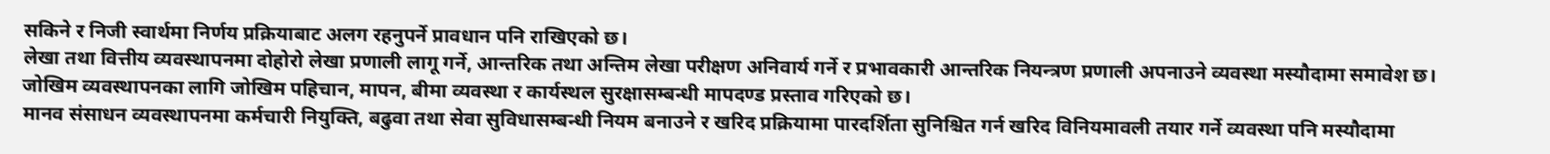सकिने र निजी स्वार्थमा निर्णय प्रक्रियाबाट अलग रहनुपर्ने प्रावधान पनि राखिएको छ।
लेखा तथा वित्तीय व्यवस्थापनमा दोहोरो लेखा प्रणाली लागू गर्ने, आन्तरिक तथा अन्तिम लेखा परीक्षण अनिवार्य गर्ने र प्रभावकारी आन्तरिक नियन्त्रण प्रणाली अपनाउने व्यवस्था मस्यौदामा समावेश छ। जोखिम व्यवस्थापनका लागि जोखिम पहिचान, मापन, बीमा व्यवस्था र कार्यस्थल सुरक्षासम्बन्धी मापदण्ड प्रस्ताव गरिएको छ।
मानव संसाधन व्यवस्थापनमा कर्मचारी नियुक्ति, बढुवा तथा सेवा सुविधासम्बन्धी नियम बनाउने र खरिद प्रक्रियामा पारदर्शिता सुनिश्चित गर्न खरिद विनियमावली तयार गर्ने व्यवस्था पनि मस्यौदामा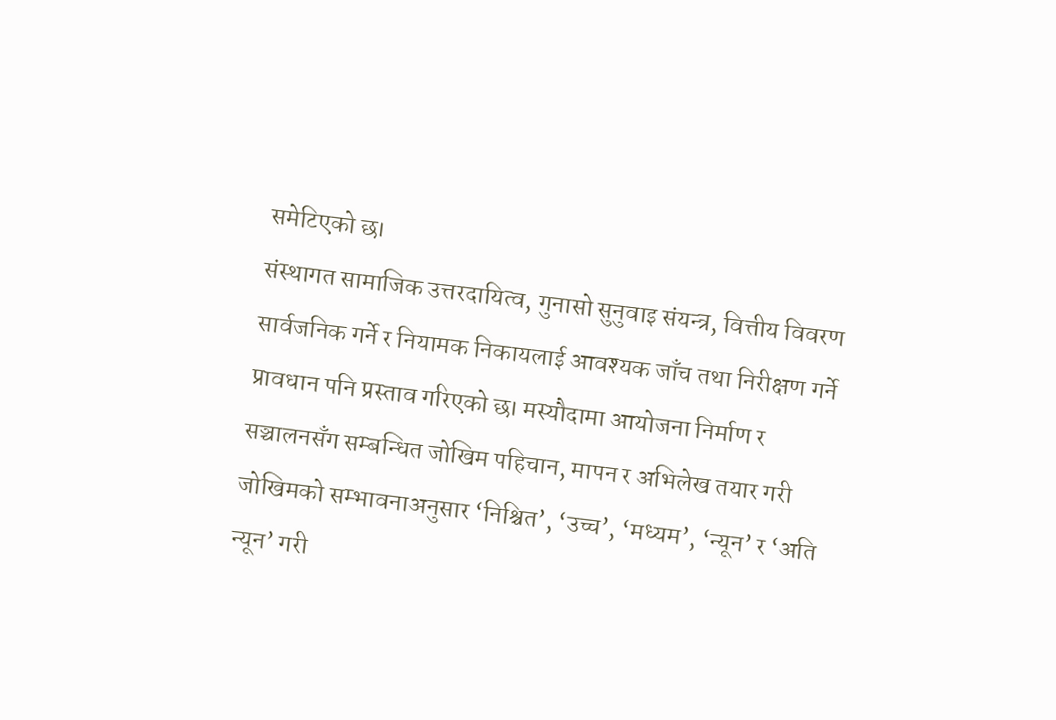समेटिएको छ।
संस्थागत सामाजिक उत्तरदायित्व, गुनासो सुनुवाइ संयन्त्र, वित्तीय विवरण सार्वजनिक गर्ने र नियामक निकायलाई आवश्यक जाँच तथा निरीक्षण गर्ने प्रावधान पनि प्रस्ताव गरिएको छ। मस्यौदामा आयोजना निर्माण र सञ्चालनसँग सम्बन्धित जोखिम पहिचान, मापन र अभिलेख तयार गरी जोखिमको सम्भावनाअनुसार ‘निश्चित’, ‘उच्च’, ‘मध्यम’, ‘न्यून’ र ‘अति न्यून’ गरी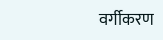वर्गीकरण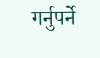गर्नुपर्ने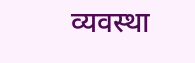व्यवस्था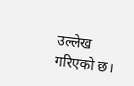उल्लेख गरिएको छ।